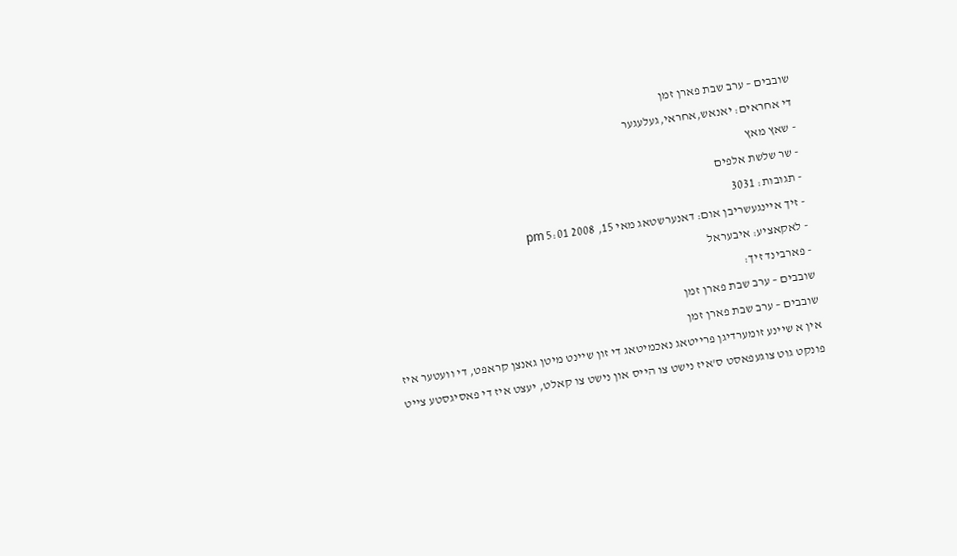שובבים – ערב שבת פארן זמן
די אחראים: יאנאש,אחראי,געלעגער
- שאץ מאץ
- שר שלשת אלפים
- תגובות: 3031
- זיך איינגעשריבן אום: דאנערשטאג מאי 15, 2008 5:01 pm
- לאקאציע: איבעראל
- פארבינד זיך:
שובבים – ערב שבת פארן זמן
שובבים – ערב שבת פארן זמן
אין א שיינע זומערדיגן פרייטאג נאכמיטאג די זון שיינט מיטן גאנצן קראפט, די וועטער איז פונקט גוט צוגעפאסט ס'איז נישט צו הייס און נישט צו קאלט, יעצט איז די פאסיגסטע צייט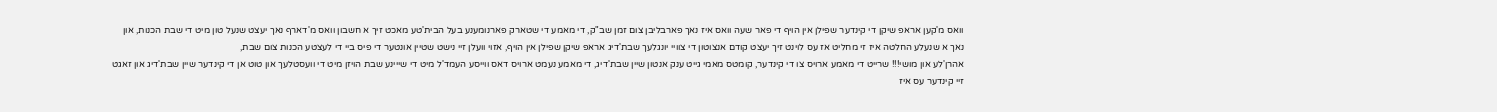וואס מ'קען אראפ שיקן די קינדער שפילן אין הויף די פאר שעה וואס איז נאך פארבליבן צום זמן שב"ק, די מאמע די שטארק פארנומענע בעל הבית'טע מאכט זיך א חשבון וואס מ'דארף נאך יעצט שנעל טון מיט די שבת הכנות, און נאך א שנעלע החלטה איז זי מחליט אז עס לוינט זיך יעצט קודם אנצוטון די צוויי יונגלעך שבת'דיג אראפ שיקן שפילן אין הויף, אזוי וועלן זיי נישט שטיין אונטער די פיס ביי די לעצטע הכנות צום שבת,
אהרן'לע און מושי!!! שרייט די מאמע ארויס צו די קינדער, קומטס מאמי גייט ענק אנטון שיין שבת'דיג, די מאמע נעמט ארויס דאס ווייסע העמד'ל מיט די שייינע שבת הויזן מיט די וועסטלעך און טוט אן די קינדער שיין שבת'דיג און זאגט זיי קינדער עס איז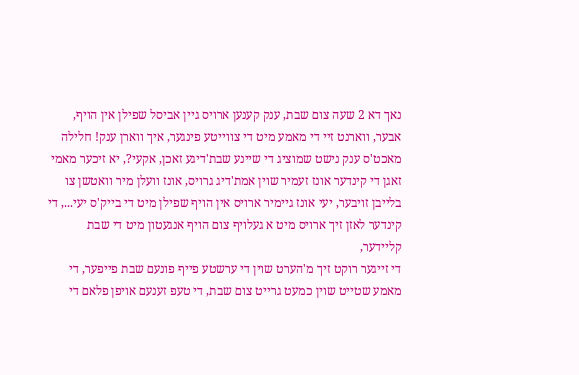נאך דא 2 שעה צום שבת, ענק קענען ארויס גיין אביסל שפילן אין הויף, אבער, ווארנט זיי די מאמע מיט די צווייטע פינגער, איך ווארן ענק! חלילה מאכט'ס ענק נישט שמוציג די שיינע שבת'דיגע זאכן, אקעי?, יא זיכער מאמי זאגן די קינדער אונז זעמיר שוין אמת'דיג גרויס, אונז וועלן מיר וואטשן צו בלייבן זויבער, יעי אונז גיימיר ארויס אין הויף שפילן מיט די בייק'ס יעי..., די קינדער לאזן זיך ארויס מיט א געלויף צום הויף אנגעטון מיט די שבת קליידער,
די זייגער רוקט זיך מ'הערט שוין די ערשטע פייף פונעם שבת פייפער, די מאמע שטייט שוין כמעט גרייט צום שבת, די טעפ זענעם אויפן פלאם די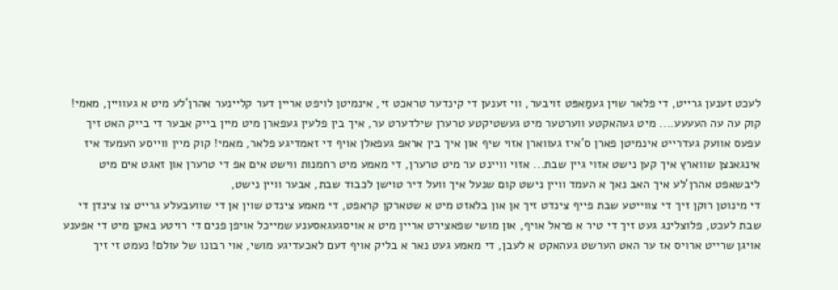לעכט זענען גרייט, די פלאר שוין געמַאפּט זויבער, ווי זענען די קינדער טראכט זי, אינמיטן לויפט אריין דער קליינער אהרן'לע מיט א געוויין, מאמי! קוק עה עה העעעע.... מיט געהאקטע ווערטער מיט געשטיקטע טרערן שילדערט ער, איך בין פלעין געפארן מיט מיין בייק אבער די בייק האט זיך עפעס אוועק געדרייט אינמיטן פארן ס'איז געווארן אזוי שיף און איך בין אראפ געפאלן אויף די זאמדיגע פלאר, מאמי! קוק מיין ווייסע העמעד איז אינגאנצן שווארץ איך קען נישט אזוי גיין שבת... אזוי וויינט ער מיט טרערן, די מאמע מיט רחמנות ווישט אים אפ די טרערן און זאגט אים מיט ליבשאפט אהרן'לע איך האב נאך א העמד וויין נישט קום שנעל איך וועל דיר טוישן לכבוד שבת, אבער וויין נישט,
די מינוטן רוקן זיך די צווייטע שבת פייף צינדט זיך אן און בלאזט מיט א שטארקן קראפט, די מאמע צינדט שוין אן די שוועבעלע גרייט צו צינדן די שבת לעכט, פלוצלינג געט זיך די טיר א פראל אויף, און מושי שפאצירט אריין מיט א אויסגעגאסענע שמייכל אויפן פנים די רויטע באקן מיט די אפענע אויגן שרייט ארויס אז ער האט הערשט געהאקט א לעבן, די מאמע געט נאר א בליק אויף דעם לאכעדיגע מושי, אוי רבונו של עולם! נעמט זי זיך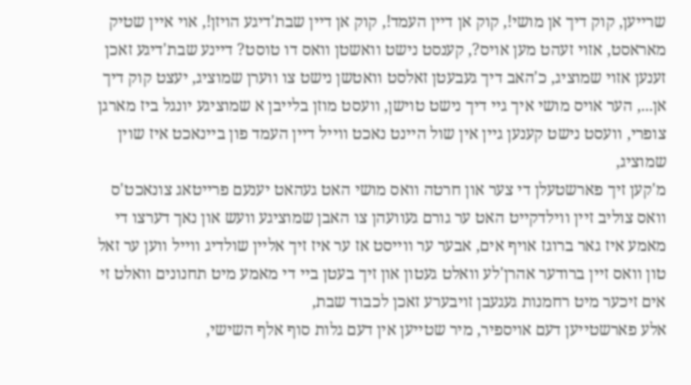שרייען, קוק דיך אן מושי!, קוק אן דיין העמד!, קוק אן דיין שבת'דיגע הויזן!, אוי איין שטיק מאראסט, אזוי זעהט מען אויס?, קענסט נישט וואשטן וואס דו טוסט? דיינע שבת'דיגע זאכן זענען אזוי שמוציג, כ'האב דיך געבעטן זאלסט וואטשן נישט צו ווערן שמוציג, יעצט קוק דיך אן..., הער אויס מושי איך גיי דיך נישט טוישן, וועסט מוזן בלייבן א שמוציגע יונגל ביז מארגן צופרי, וועסט נישט קענען גיין אין שול היינט נאכט ווייל דיין העמד פון ביינאכט איז שוין שמוציג,
מ'קען זיך פארשטעלן די צער און חרטה וואס מושי האט געהאט יענעם פרייטאג צונאכט'ס וואס צוליב זיין ווילדקייט האט ער גורם געוועהן צו האבן שמוציגע וועש און נאך דערצו די מאמע איז גאר ברוגז אויף אים, אבער ער ווייסט אז ער איז זיך אליין שולדיג ווייל ווען ער זאל טון וואס זיין ברודער אהרן'לע וואלט געטון און זיך בעטן ביי די מאמע מיט תחנונים וואלט זי אים זיכער מיט רחמנות געגעבן זויבערע זאכן לכבוד שבת,
אלע פארשטייען דעם אויספיר, מיר שטייען אין דעם גלות סוף אלף השישי,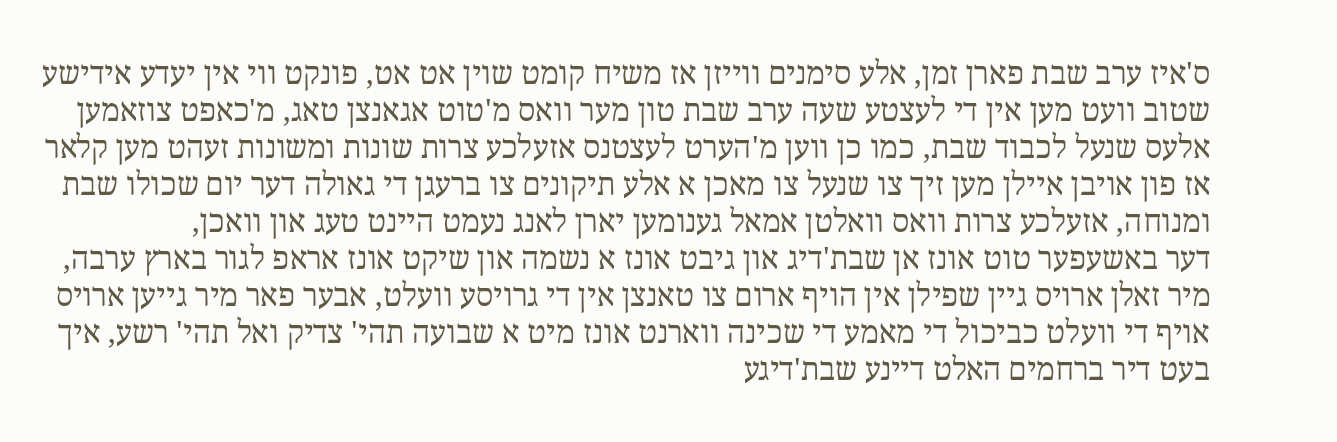ס'איז ערב שבת פארן זמן, אלע סימנים ווייזן אז משיח קומט שוין אט אט, פונקט ווי אין יעדע אידישע שטוב וועט מען אין די לעצטע שעה ערב שבת טון מער וואס מ'טוט אגאנצן טאג, מ'כאפט צוזאמען אלעס שנעל לכבוד שבת, כמו כן ווען מ'הערט לעצטנס אזעלכע צרות שונות ומשונות זעהט מען קלאר אז פון אויבן איילן מען זיך צו שנעל צו מאכן א אלע תיקונים צו ברעגן די גאולה דער יום שכולו שבת ומנוחה, אזעלכע צרות וואס וואלטן אמאל גענומען יארן לאנג נעמט היינט טעג און וואכן,
דער באשעפער טוט אונז אן שבת'דיג און גיבט אונז א נשמה און שיקט אונז אראפ לגור בארץ ערבה, מיר זאלן ארויס גיין שפילן אין הויף ארום צו טאנצן אין די גרויסע וועלט, אבער פאר מיר גייען ארויס אויף די וועלט כביכול די מאמע די שכינה ווארנט אונז מיט א שבועה תהי' צדיק ואל תהי' רשע, איך בעט דיר ברחמים האלט דיינע שבת'דיגע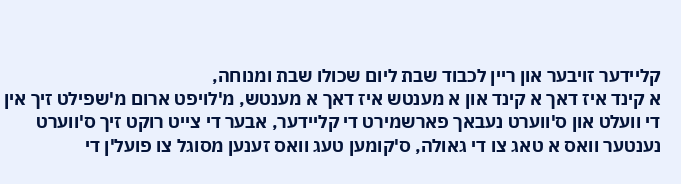קליידער זויבער און ריין לכבוד שבת ליום שכולו שבת ומנוחה,
א קינד איז דאך א קינד און א מענטש איז דאך א מענטש, מ'לויפט ארום מ'שפילט זיך אין די וועלט און ס'ווערט נעבאך פארשמירט די קליידער, אבער די צייט רוקט זיך ס'ווערט נענטער וואס א טאג צו די גאולה, ס'קומען טעג וואס זענען מסוגל צו פועל'ן די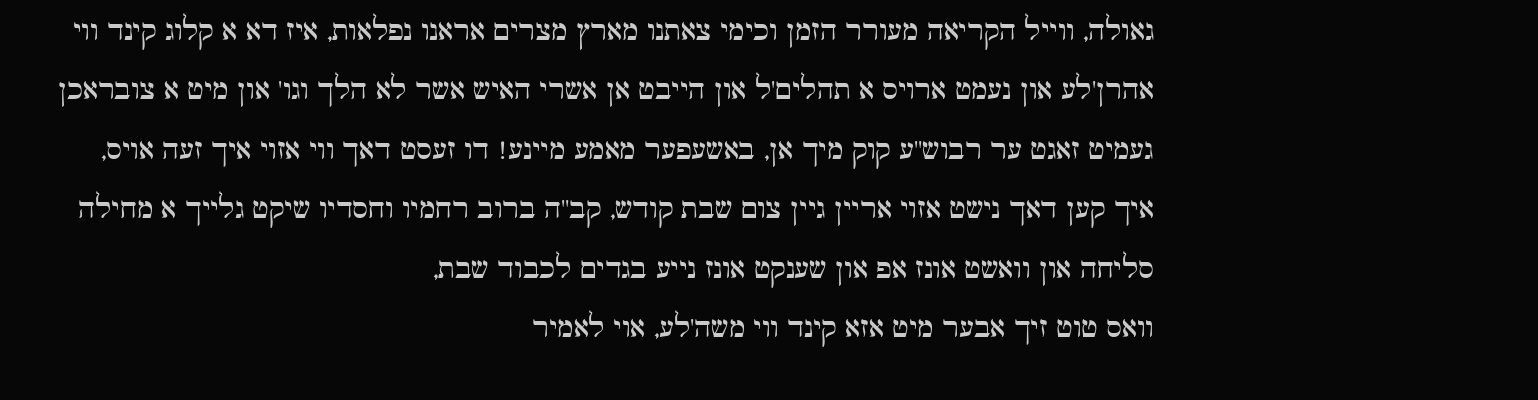גאולה, ווייל הקריאה מעורר הזמן וכימי צאתנו מארץ מצרים אראנו נפלאות, איז דא א קלוג קינד ווי אהרן'לע און נעמט ארויס א תהלים'ל און הייבט אן אשרי האיש אשר לא הלך וגו' און מיט א צובראכן געמיט זאגט ער רבוש"ע קוק מיך אן, באשעפער מאמע מיינע! דו זעסט דאך ווי אזוי איך זעה אויס, איך קען דאך נישט אזוי אריין גיין צום שבת קודש, קב"ה ברוב רחמיו וחסדיו שיקט גלייך א מחילה סליחה און וואשט אונז אפ און שענקט אונז נייע בגדים לכבוד שבת,
וואס טוט זיך אבער מיט אזא קינד ווי משה'לע, אוי לאמיר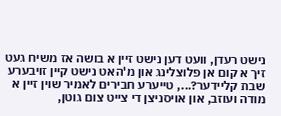נישט רעדן, וועט דען נישט זיין א בושה אז משיח געט זיך א קום אן פלוצלינג און מ'האט נישט קיין זויבערע שבת קליידער?..., טייערע חבירים לאמיר שוין זיין א מודה ועוזב, און אויסניצן די צייט צום גוטן,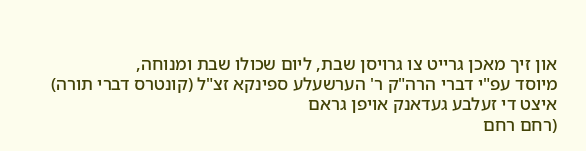און זיך מאכן גרייט צו גרויסן שבת, ליום שכולו שבת ומנוחה,
מיוסד עפ"י דברי הרה"ק ר' הערשעלע ספינקא זצ"ל (קונטרס דברי תורה)
איצט די זעלבע געדאנק אויפן גראם
(רחם רחם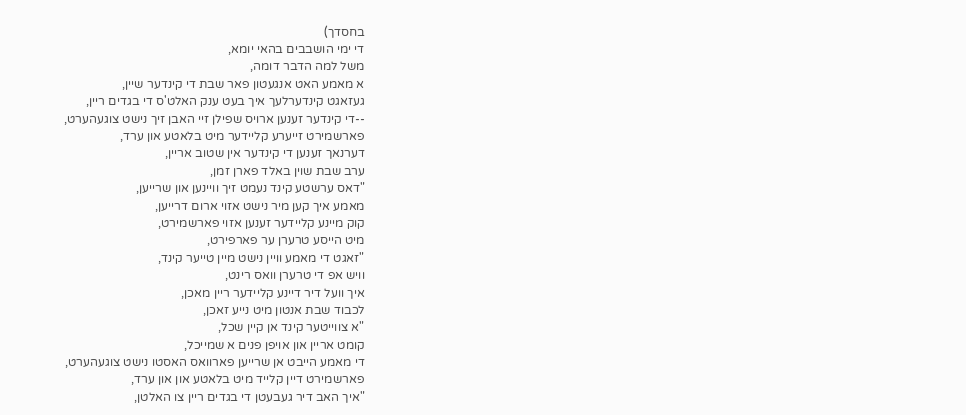בחסדך)
די ימי הושבבים בהאי יומא,
משל למה הדבר דומה,
א מאמע האט אנגעטון פאר שבת די קינדער שיין,
געזאגט קינדערלעך איך בעט ענק האלט'ס די בגדים ריין,
--די קינדער זענען ארויס שפילן זיי האבן זיך נישט צוגעהערט,
פארשמירט זייערע קליידער מיט בלאטע און ערד,
דערנאך זענען די קינדער אין שטוב אריין,
ערב שבת שוין באלד פארן זמן,
"דאס ערשטע קינד נעמט זיך וויינען און שרייען,
מאמע איך קען מיר נישט אזוי ארום דרייען,
קוק מיינע קליידער זענען אזוי פארשמירט,
מיט הייסע טרערן ער פארפירט,
"זאגט די מאמע וויין נישט מיין טייער קינד,
וויש אפ די טרערן וואס רינט,
איך וועל דיר דיינע קליידער ריין מאכן,
לכבוד שבת אנטון מיט נייע זאכן,
"א צווייטער קינד אן קיין שכל,
קומט אריין און אויפן פנים א שמייכל,
די מאמע הייבט אן שרייען פארוואס האסטו נישט צוגעהערט,
פארשמירט דיין קלייד מיט בלאטע און און ערד,
"איך האב דיר געבעטן די בגדים ריין צו האלטן,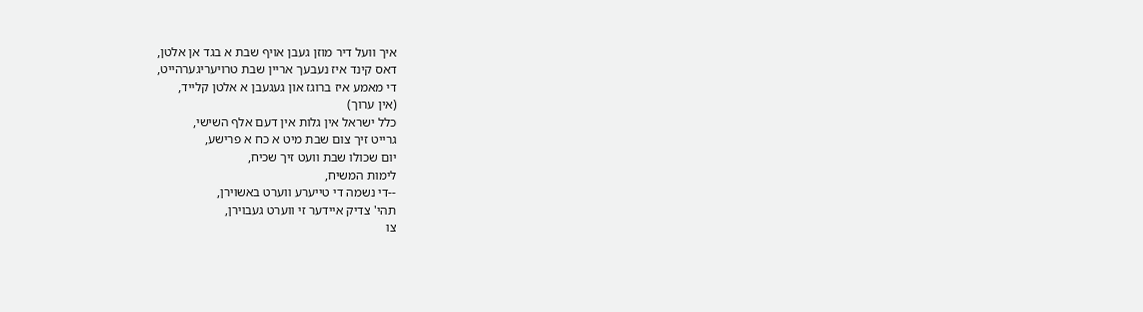איך וועל דיר מוזן געבן אויף שבת א בגד אן אלטן,
דאס קינד איז נעבעך אריין שבת טרויעריגערהייט,
די מאמע איז ברוגז און געגעבן א אלטן קלייד,
(אין ערוך)
כלל ישראל אין גלות אין דעם אלף השישי,
גרייט זיך צום שבת מיט א כח א פרישע,
יום שכולו שבת וועט זיך שכיח,
לימות המשיח,
--די נשמה די טייערע ווערט באשוירן,
תהי' צדיק איידער זי ווערט געבוירן,
צו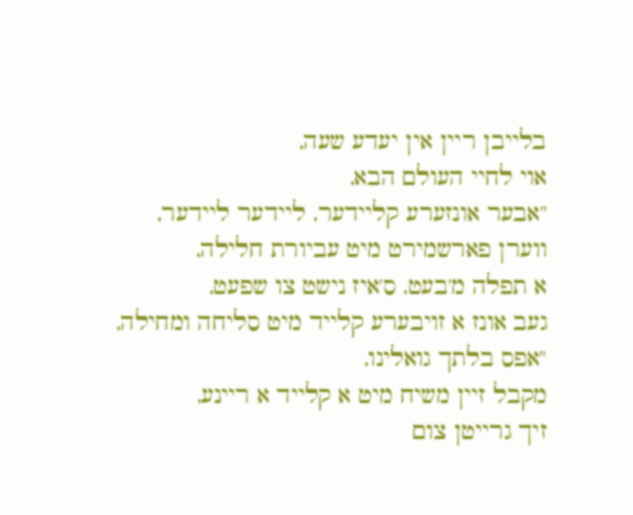בלייבן ריין אין יעדע שעה,
אוי לחיי העולם הבא,
"אבער אונזערע קליידער, ליידער ליידער,
ווערן פארשמירט מיט עביורת חלילה,
א תפלה מ'בעט, ס'איז נישט צו שפעט,
געב אונז א זויבערע קלייד מיט סליחה ומחילה,
"אפס בלתך גואלינו,
מקבל זיין משיח מיט א קלייד א ריינע,
זיך גרייטן צום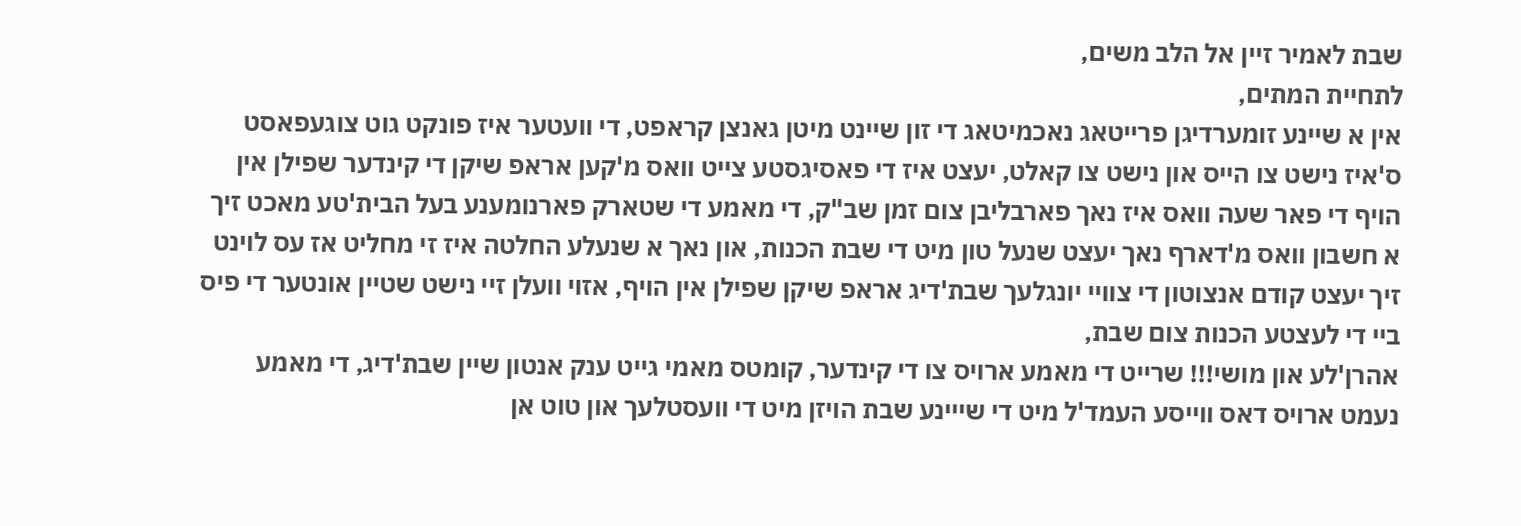שבת לאמיר זיין אל הלב משים,
לתחיית המתים,
אין א שיינע זומערדיגן פרייטאג נאכמיטאג די זון שיינט מיטן גאנצן קראפט, די וועטער איז פונקט גוט צוגעפאסט ס'איז נישט צו הייס און נישט צו קאלט, יעצט איז די פאסיגסטע צייט וואס מ'קען אראפ שיקן די קינדער שפילן אין הויף די פאר שעה וואס איז נאך פארבליבן צום זמן שב"ק, די מאמע די שטארק פארנומענע בעל הבית'טע מאכט זיך א חשבון וואס מ'דארף נאך יעצט שנעל טון מיט די שבת הכנות, און נאך א שנעלע החלטה איז זי מחליט אז עס לוינט זיך יעצט קודם אנצוטון די צוויי יונגלעך שבת'דיג אראפ שיקן שפילן אין הויף, אזוי וועלן זיי נישט שטיין אונטער די פיס ביי די לעצטע הכנות צום שבת,
אהרן'לע און מושי!!! שרייט די מאמע ארויס צו די קינדער, קומטס מאמי גייט ענק אנטון שיין שבת'דיג, די מאמע נעמט ארויס דאס ווייסע העמד'ל מיט די שייינע שבת הויזן מיט די וועסטלעך און טוט אן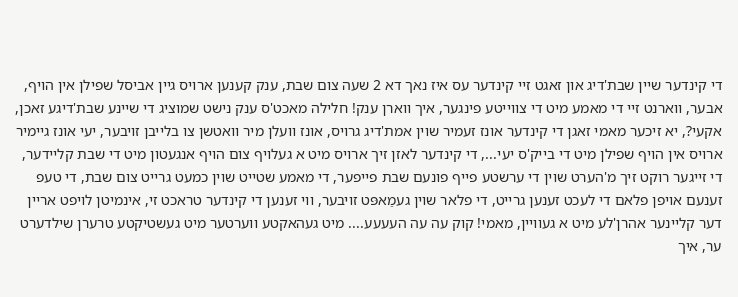די קינדער שיין שבת'דיג און זאגט זיי קינדער עס איז נאך דא 2 שעה צום שבת, ענק קענען ארויס גיין אביסל שפילן אין הויף, אבער, ווארנט זיי די מאמע מיט די צווייטע פינגער, איך ווארן ענק! חלילה מאכט'ס ענק נישט שמוציג די שיינע שבת'דיגע זאכן, אקעי?, יא זיכער מאמי זאגן די קינדער אונז זעמיר שוין אמת'דיג גרויס, אונז וועלן מיר וואטשן צו בלייבן זויבער, יעי אונז גיימיר ארויס אין הויף שפילן מיט די בייק'ס יעי..., די קינדער לאזן זיך ארויס מיט א געלויף צום הויף אנגעטון מיט די שבת קליידער,
די זייגער רוקט זיך מ'הערט שוין די ערשטע פייף פונעם שבת פייפער, די מאמע שטייט שוין כמעט גרייט צום שבת, די טעפ זענעם אויפן פלאם די לעכט זענען גרייט, די פלאר שוין געמַאפּט זויבער, ווי זענען די קינדער טראכט זי, אינמיטן לויפט אריין דער קליינער אהרן'לע מיט א געוויין, מאמי! קוק עה עה העעעע.... מיט געהאקטע ווערטער מיט געשטיקטע טרערן שילדערט ער, איך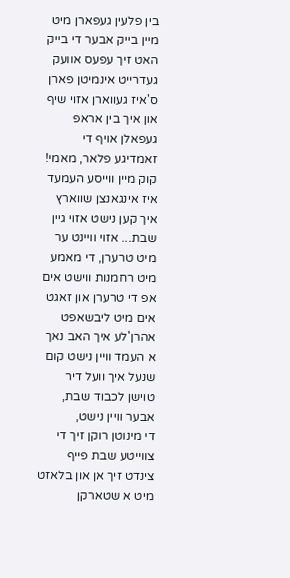בין פלעין געפארן מיט מיין בייק אבער די בייק האט זיך עפעס אוועק געדרייט אינמיטן פארן ס'איז געווארן אזוי שיף און איך בין אראפ געפאלן אויף די זאמדיגע פלאר, מאמי! קוק מיין ווייסע העמעד איז אינגאנצן שווארץ איך קען נישט אזוי גיין שבת... אזוי וויינט ער מיט טרערן, די מאמע מיט רחמנות ווישט אים אפ די טרערן און זאגט אים מיט ליבשאפט אהרן'לע איך האב נאך א העמד וויין נישט קום שנעל איך וועל דיר טוישן לכבוד שבת, אבער וויין נישט,
די מינוטן רוקן זיך די צווייטע שבת פייף צינדט זיך אן און בלאזט מיט א שטארקן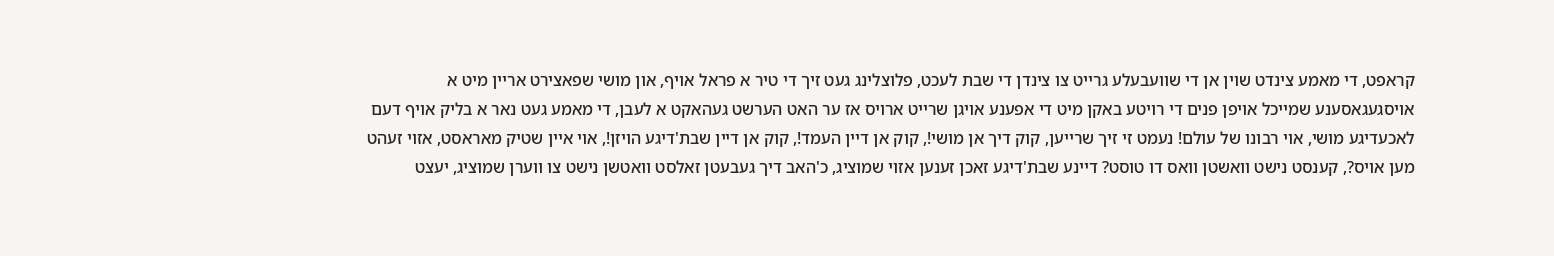קראפט, די מאמע צינדט שוין אן די שוועבעלע גרייט צו צינדן די שבת לעכט, פלוצלינג געט זיך די טיר א פראל אויף, און מושי שפאצירט אריין מיט א אויסגעגאסענע שמייכל אויפן פנים די רויטע באקן מיט די אפענע אויגן שרייט ארויס אז ער האט הערשט געהאקט א לעבן, די מאמע געט נאר א בליק אויף דעם לאכעדיגע מושי, אוי רבונו של עולם! נעמט זי זיך שרייען, קוק דיך אן מושי!, קוק אן דיין העמד!, קוק אן דיין שבת'דיגע הויזן!, אוי איין שטיק מאראסט, אזוי זעהט מען אויס?, קענסט נישט וואשטן וואס דו טוסט? דיינע שבת'דיגע זאכן זענען אזוי שמוציג, כ'האב דיך געבעטן זאלסט וואטשן נישט צו ווערן שמוציג, יעצט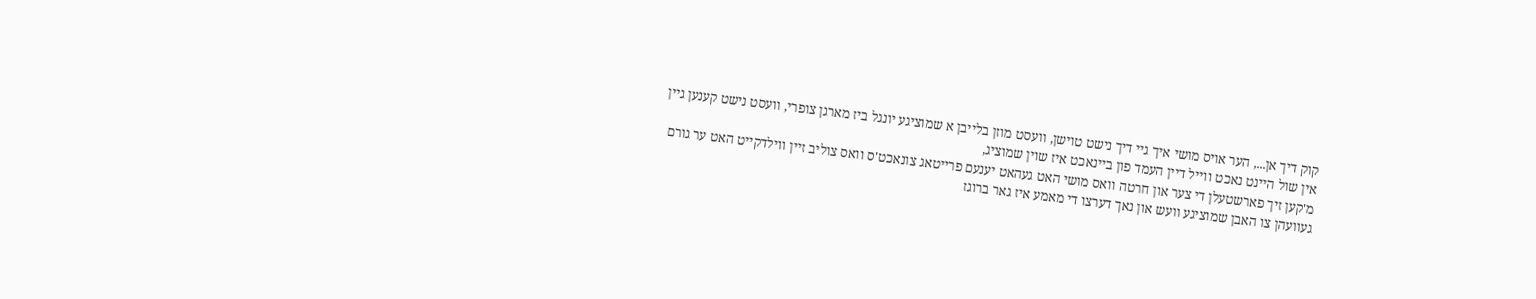קוק דיך אן..., הער אויס מושי איך גיי דיך נישט טוישן, וועסט מוזן בלייבן א שמוציגע יונגל ביז מארגן צופרי, וועסט נישט קענען גיין אין שול היינט נאכט ווייל דיין העמד פון ביינאכט איז שוין שמוציג,
מ'קען זיך פארשטעלן די צער און חרטה וואס מושי האט געהאט יענעם פרייטאג צונאכט'ס וואס צוליב זיין ווילדקייט האט ער גורם געוועהן צו האבן שמוציגע וועש און נאך דערצו די מאמע איז גאר ברוגז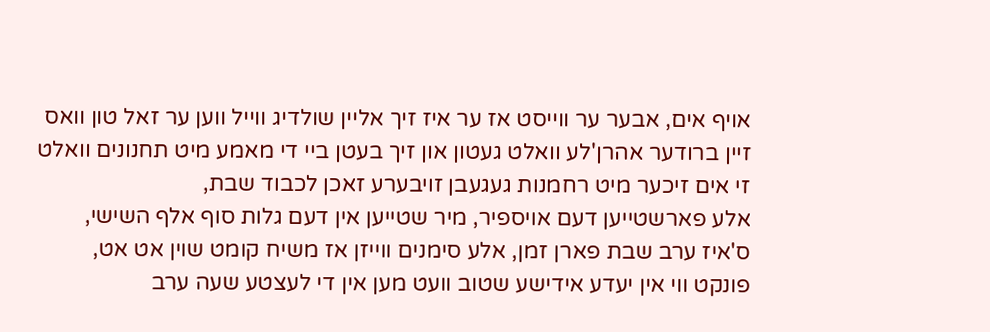אויף אים, אבער ער ווייסט אז ער איז זיך אליין שולדיג ווייל ווען ער זאל טון וואס זיין ברודער אהרן'לע וואלט געטון און זיך בעטן ביי די מאמע מיט תחנונים וואלט זי אים זיכער מיט רחמנות געגעבן זויבערע זאכן לכבוד שבת,
אלע פארשטייען דעם אויספיר, מיר שטייען אין דעם גלות סוף אלף השישי, ס'איז ערב שבת פארן זמן, אלע סימנים ווייזן אז משיח קומט שוין אט אט, פונקט ווי אין יעדע אידישע שטוב וועט מען אין די לעצטע שעה ערב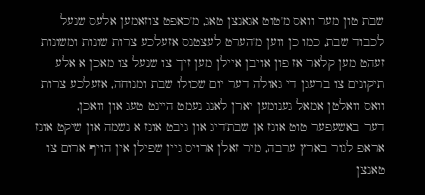שבת טון מער וואס מ'טוט אגאנצן טאג, מ'כאפט צוזאמען אלעס שנעל לכבוד שבת, כמו כן ווען מ'הערט לעצטנס אזעלכע צרות שונות ומשונות זעהט מען קלאר אז פון אויבן איילן מען זיך צו שנעל צו מאכן א אלע תיקונים צו ברעגן די גאולה דער יום שכולו שבת ומנוחה, אזעלכע צרות וואס וואלטן אמאל גענומען יארן לאנג נעמט היינט טעג און וואכן,
דער באשעפער טוט אונז אן שבת'דיג און גיבט אונז א נשמה און שיקט אונז אראפ לגור בארץ ערבה, מיר זאלן ארויס גיין שפילן אין הויף ארום צו טאנצן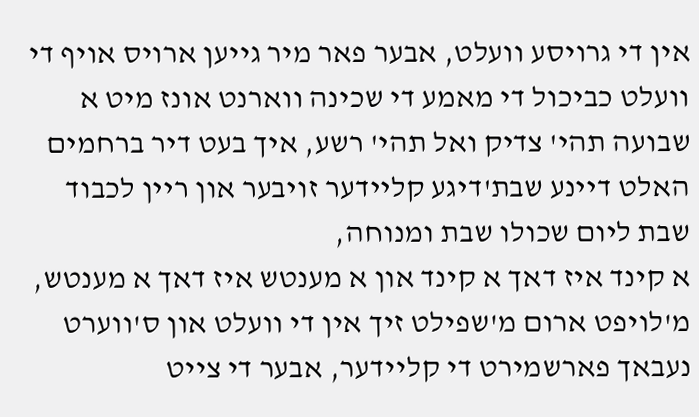אין די גרויסע וועלט, אבער פאר מיר גייען ארויס אויף די וועלט כביכול די מאמע די שכינה ווארנט אונז מיט א שבועה תהי' צדיק ואל תהי' רשע, איך בעט דיר ברחמים האלט דיינע שבת'דיגע קליידער זויבער און ריין לכבוד שבת ליום שכולו שבת ומנוחה,
א קינד איז דאך א קינד און א מענטש איז דאך א מענטש, מ'לויפט ארום מ'שפילט זיך אין די וועלט און ס'ווערט נעבאך פארשמירט די קליידער, אבער די צייט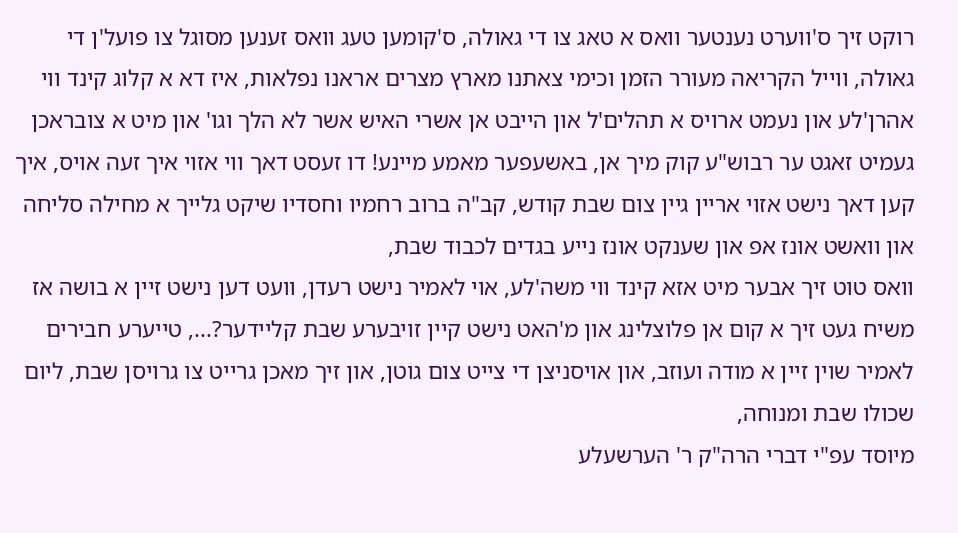רוקט זיך ס'ווערט נענטער וואס א טאג צו די גאולה, ס'קומען טעג וואס זענען מסוגל צו פועל'ן די גאולה, ווייל הקריאה מעורר הזמן וכימי צאתנו מארץ מצרים אראנו נפלאות, איז דא א קלוג קינד ווי אהרן'לע און נעמט ארויס א תהלים'ל און הייבט אן אשרי האיש אשר לא הלך וגו' און מיט א צובראכן געמיט זאגט ער רבוש"ע קוק מיך אן, באשעפער מאמע מיינע! דו זעסט דאך ווי אזוי איך זעה אויס, איך קען דאך נישט אזוי אריין גיין צום שבת קודש, קב"ה ברוב רחמיו וחסדיו שיקט גלייך א מחילה סליחה און וואשט אונז אפ און שענקט אונז נייע בגדים לכבוד שבת,
וואס טוט זיך אבער מיט אזא קינד ווי משה'לע, אוי לאמיר נישט רעדן, וועט דען נישט זיין א בושה אז משיח געט זיך א קום אן פלוצלינג און מ'האט נישט קיין זויבערע שבת קליידער?..., טייערע חבירים לאמיר שוין זיין א מודה ועוזב, און אויסניצן די צייט צום גוטן, און זיך מאכן גרייט צו גרויסן שבת, ליום שכולו שבת ומנוחה,
מיוסד עפ"י דברי הרה"ק ר' הערשעלע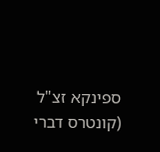ספינקא זצ"ל (קונטרס דברי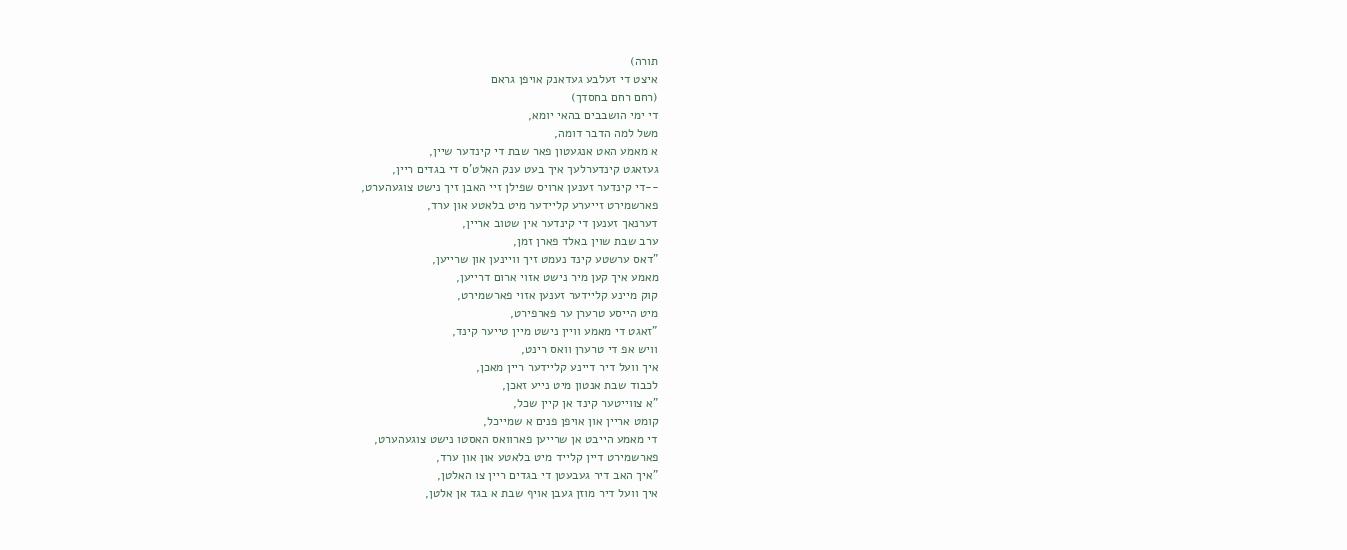תורה)
איצט די זעלבע געדאנק אויפן גראם
(רחם רחם בחסדך)
די ימי הושבבים בהאי יומא,
משל למה הדבר דומה,
א מאמע האט אנגעטון פאר שבת די קינדער שיין,
געזאגט קינדערלעך איך בעט ענק האלט'ס די בגדים ריין,
--די קינדער זענען ארויס שפילן זיי האבן זיך נישט צוגעהערט,
פארשמירט זייערע קליידער מיט בלאטע און ערד,
דערנאך זענען די קינדער אין שטוב אריין,
ערב שבת שוין באלד פארן זמן,
"דאס ערשטע קינד נעמט זיך וויינען און שרייען,
מאמע איך קען מיר נישט אזוי ארום דרייען,
קוק מיינע קליידער זענען אזוי פארשמירט,
מיט הייסע טרערן ער פארפירט,
"זאגט די מאמע וויין נישט מיין טייער קינד,
וויש אפ די טרערן וואס רינט,
איך וועל דיר דיינע קליידער ריין מאכן,
לכבוד שבת אנטון מיט נייע זאכן,
"א צווייטער קינד אן קיין שכל,
קומט אריין און אויפן פנים א שמייכל,
די מאמע הייבט אן שרייען פארוואס האסטו נישט צוגעהערט,
פארשמירט דיין קלייד מיט בלאטע און און ערד,
"איך האב דיר געבעטן די בגדים ריין צו האלטן,
איך וועל דיר מוזן געבן אויף שבת א בגד אן אלטן,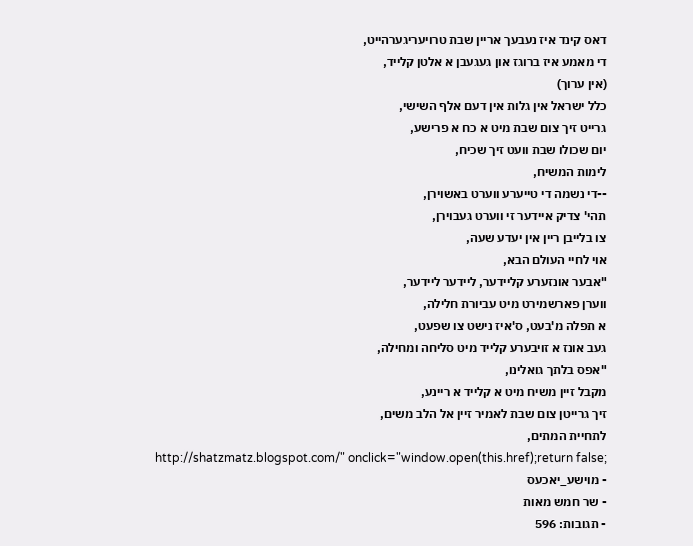דאס קינד איז נעבעך אריין שבת טרויעריגערהייט,
די מאמע איז ברוגז און געגעבן א אלטן קלייד,
(אין ערוך)
כלל ישראל אין גלות אין דעם אלף השישי,
גרייט זיך צום שבת מיט א כח א פרישע,
יום שכולו שבת וועט זיך שכיח,
לימות המשיח,
--די נשמה די טייערע ווערט באשוירן,
תהי' צדיק איידער זי ווערט געבוירן,
צו בלייבן ריין אין יעדע שעה,
אוי לחיי העולם הבא,
"אבער אונזערע קליידער, ליידער ליידער,
ווערן פארשמירט מיט עביורת חלילה,
א תפלה מ'בעט, ס'איז נישט צו שפעט,
געב אונז א זויבערע קלייד מיט סליחה ומחילה,
"אפס בלתך גואלינו,
מקבל זיין משיח מיט א קלייד א ריינע,
זיך גרייטן צום שבת לאמיר זיין אל הלב משים,
לתחיית המתים,
http://shatzmatz.blogspot.com/" onclick="window.open(this.href);return false;
- מוישע_יאכעס
- שר חמש מאות
- תגובות: 596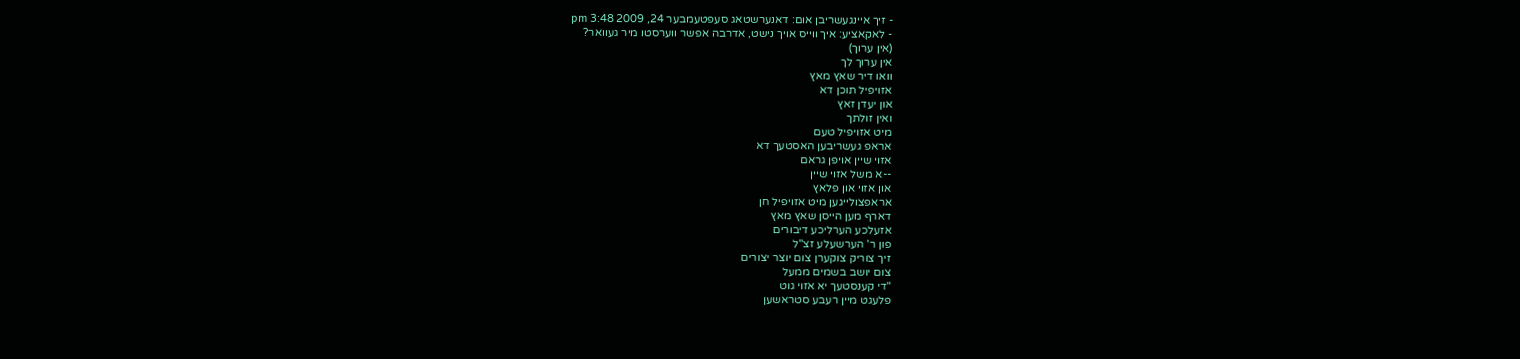- זיך איינגעשריבן אום: דאנערשטאג סעפטעמבער 24, 2009 3:48 pm
- לאקאציע: איך ווייס אויך נישט, אדרבה אפשר ווערסטו מיר געוואר?
(אין ערוך)
אין ערוך לך
וואו דיר שאץ מאץ
אזויפיל תוכן דא
און יעדן זאץ
ואין זולתך
מיט אזויפיל טעם
אראפ געשריבען האסטעך דא
אזוי שיין אויפן גראם
--א משל אזוי שיין
און אזוי און פלאץ
אראפצולייגען מיט אזויפיל חן
דארף מען הייסן שאץ מאץ
אזעלכע הערליכע דיבורים
פון ר' הערשעלע זצ"ל
זיך צוריק צוקערן צום יוצר יצורים
צום יושב בשמים ממעל
"די קענסטעך יא אזוי גוט
פלעגט מיין רעבע סטראשען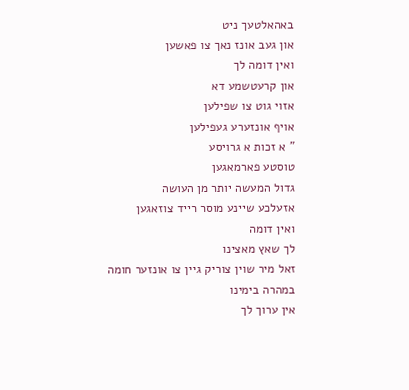באהאלטעך ניט
און געב אונז נאך צו פאשען
ואין דומה לך
און קרעטשמע דא
אזוי גוט צו שפילען
אויף אונזערע געפילען
" א זכות א גרויסע
טוסטע פארמאגען
גדול המעשה יותר מן העושה
אזעלכע שיינע מוסר רייד צוזאגען
ואין דומה
לך שאץ מאצינו
זאל מיר שוין צוריק גיין צו אונזער חומה
במהרה בימינו
אין ערוך לך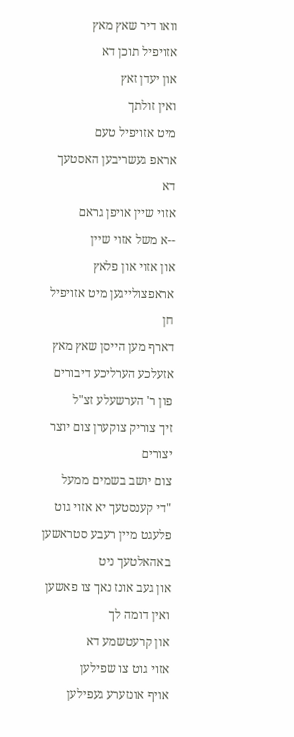וואו דיר שאץ מאץ
אזויפיל תוכן דא
און יעדן זאץ
ואין זולתך
מיט אזויפיל טעם
אראפ געשריבען האסטעך דא
אזוי שיין אויפן גראם
--א משל אזוי שיין
און אזוי און פלאץ
אראפצולייגען מיט אזויפיל חן
דארף מען הייסן שאץ מאץ
אזעלכע הערליכע דיבורים
פון ר' הערשעלע זצ"ל
זיך צוריק צוקערן צום יוצר יצורים
צום יושב בשמים ממעל
"די קענסטעך יא אזוי גוט
פלעגט מיין רעבע סטראשען
באהאלטעך ניט
און געב אונז נאך צו פאשען
ואין דומה לך
און קרעטשמע דא
אזוי גוט צו שפילען
אויף אונזערע געפילען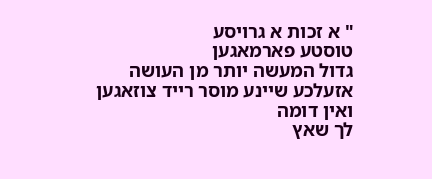" א זכות א גרויסע
טוסטע פארמאגען
גדול המעשה יותר מן העושה
אזעלכע שיינע מוסר רייד צוזאגען
ואין דומה
לך שאץ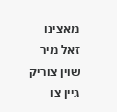מאצינו
זאל מיר שוין צוריק גיין צו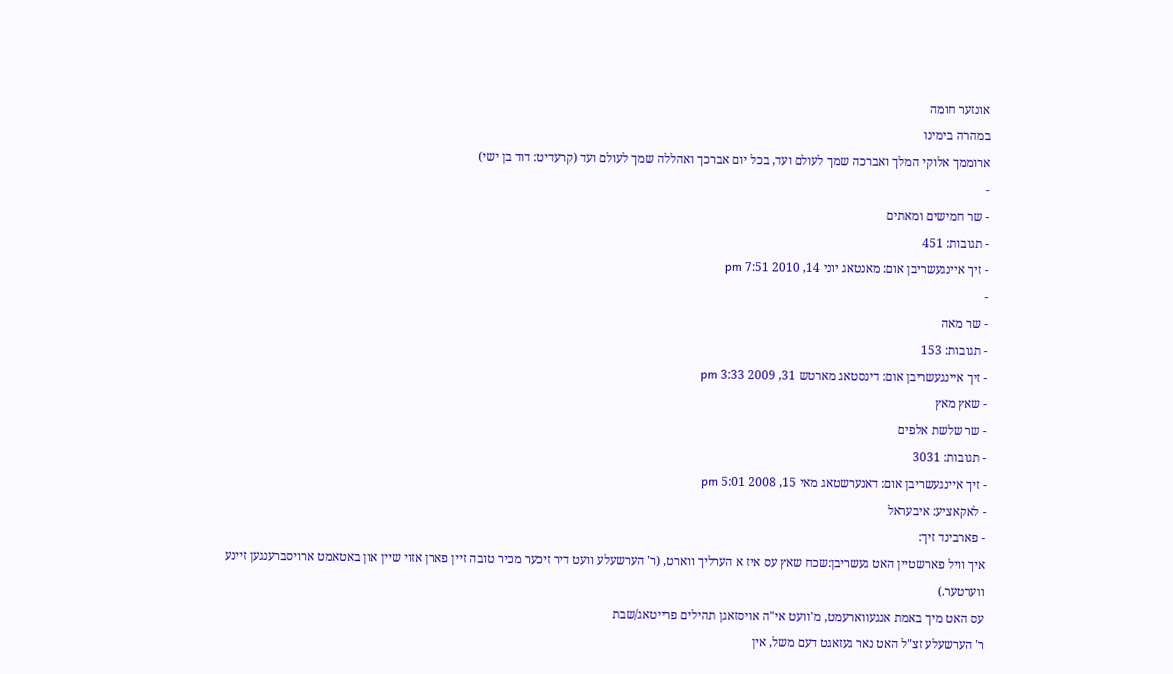אונזער חומה
במהרה בימינו
ארוממך אלוקי המלך ואברכה שמך לעולם ועד, בכל יום אברכך ואהללה שמך לעולם ועד (קרעדיט: דוד בן ישי)
-
- שר חמישים ומאתים
- תגובות: 451
- זיך איינגעשריבן אום: מאנטאג יוני 14, 2010 7:51 pm
-
- שר מאה
- תגובות: 153
- זיך איינגעשריבן אום: דינסטאג מארטש 31, 2009 3:33 pm
- שאץ מאץ
- שר שלשת אלפים
- תגובות: 3031
- זיך איינגעשריבן אום: דאנערשטאג מאי 15, 2008 5:01 pm
- לאקאציע: איבעראל
- פארבינד זיך:
איך וויל פארשטיין האט געשריבן:שכח שאץ עס איז א הערליך ווארט, (ר' הערשעלע וועט דיר זיכער מכיר טובה זיין פארן אזוי שיין און באטאמט ארויסברענגען זיינע ווערטער.)
עס האט מיך באמת אנגעווארעמט, מ'וועט אי"ה אויסזאגן תהילים פרייטאג/שבת
ר' הערשעלע זצ"ל האט נאר געזאגט דעם משל, אין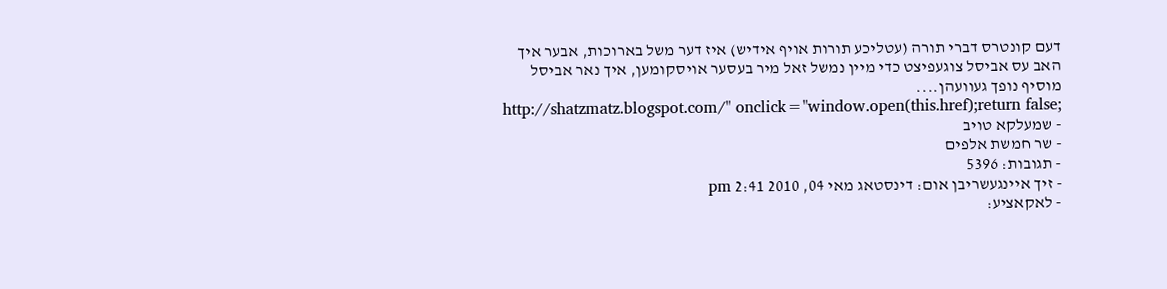דעם קונטרס דברי תורה (עטליכע תורות אויף אידיש) איז דער משל בארוכות, אבער איך האב עס אביסל צוגעפיצט כדי מיין נמשל זאל מיר בעסער אויסקומען, איך נאר אביסל מוסיף נופך געוועהן....
http://shatzmatz.blogspot.com/" onclick="window.open(this.href);return false;
- שמעלקא טויב
- שר חמשת אלפים
- תגובות: 5396
- זיך איינגעשריבן אום: דינסטאג מאי 04, 2010 2:41 pm
- לאקאציע: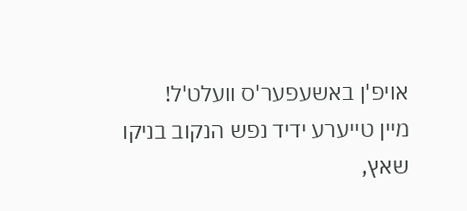אויפ'ן באשעפער'ס וועלט'ל!
מיין טייערע ידיד נפש הנקוב בניקו שאץ,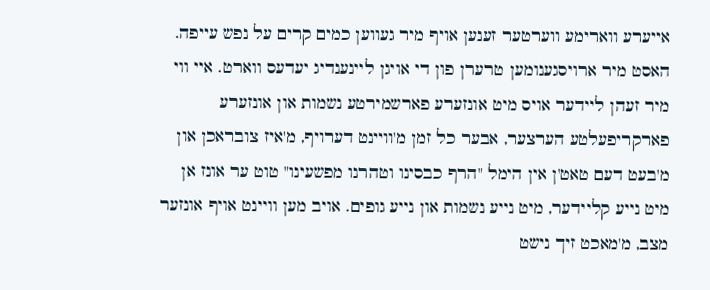אייערע ווארימע ווערטער זענען אויף מיר געווען כמים קרים על נפש עייפה. האסט מיר ארויסגענומען טרערן פון די אויגן ליינענדיג יעדעס ווארט. איי ווי מיר זעהן ליידער אויס מיט אונזערע פארשמירטע נשמות און אונזערע פארקריפעלטע הערצער, אבער כל זמן מ'וויינט דערויף, מ'איז צובראכן און מ'בעט דעם טאט'ן אין הימל "הרף כבסינו וטהרנו מפשעינו" טוט ער אונז אן מיט נייע קליידער, מיט נייע נשמות און נייע גופים. אויב מען וויינט אויף אונזער מצב, מ'מאכט זיך נישט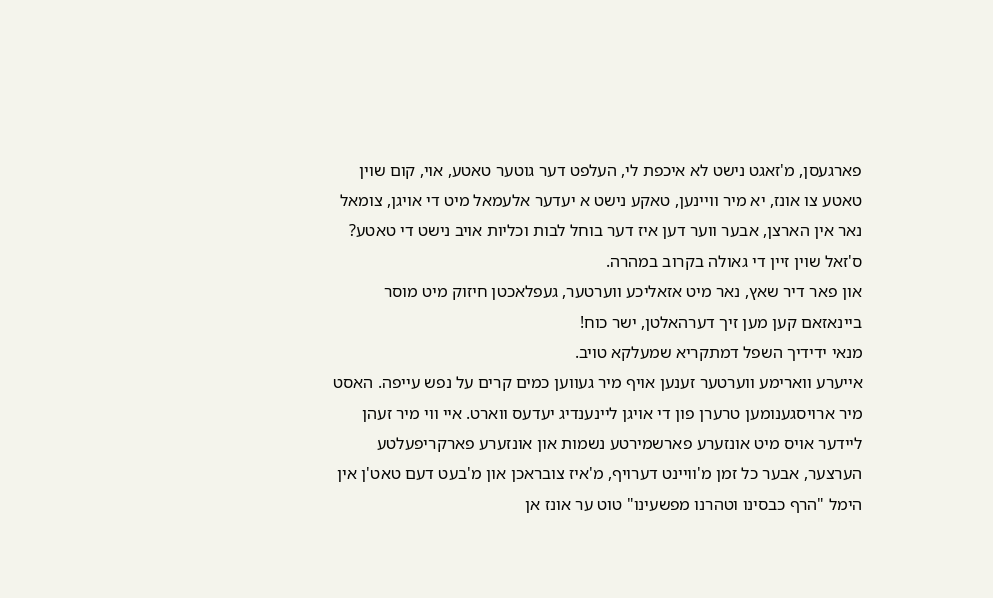פארגעסן, מ'זאגט נישט לא איכפת לי, העלפט דער גוטער טאטע, אוי, קום שוין טאטע צו אונז, יא מיר וויינען, טאקע נישט א יעדער אלעמאל מיט די אויגן, צומאל נאר אין הארצן, אבער ווער דען איז דער בוחל לבות וכליות אויב נישט די טאטע? ס'זאל שוין זיין די גאולה בקרוב במהרה.
און פאר דיר שאץ, נאר מיט אזאליכע ווערטער, געפלאכטן חיזוק מיט מוסר ביינאזאם קען מען זיך דערהאלטן, ישר כוח!
מנאי ידידיך השפל דמתקריא שמעלקא טויב.
אייערע ווארימע ווערטער זענען אויף מיר געווען כמים קרים על נפש עייפה. האסט מיר ארויסגענומען טרערן פון די אויגן ליינענדיג יעדעס ווארט. איי ווי מיר זעהן ליידער אויס מיט אונזערע פארשמירטע נשמות און אונזערע פארקריפעלטע הערצער, אבער כל זמן מ'וויינט דערויף, מ'איז צובראכן און מ'בעט דעם טאט'ן אין הימל "הרף כבסינו וטהרנו מפשעינו" טוט ער אונז אן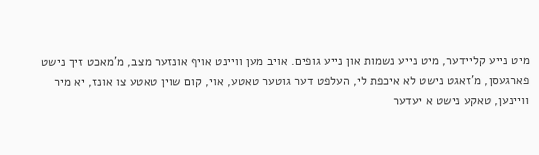מיט נייע קליידער, מיט נייע נשמות און נייע גופים. אויב מען וויינט אויף אונזער מצב, מ'מאכט זיך נישט פארגעסן, מ'זאגט נישט לא איכפת לי, העלפט דער גוטער טאטע, אוי, קום שוין טאטע צו אונז, יא מיר וויינען, טאקע נישט א יעדער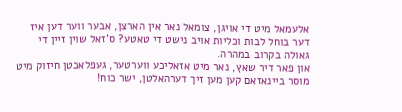אלעמאל מיט די אויגן, צומאל נאר אין הארצן, אבער ווער דען איז דער בוחל לבות וכליות אויב נישט די טאטע? ס'זאל שוין זיין די גאולה בקרוב במהרה.
און פאר דיר שאץ, נאר מיט אזאליכע ווערטער, געפלאכטן חיזוק מיט מוסר ביינאזאם קען מען זיך דערהאלטן, ישר כוח!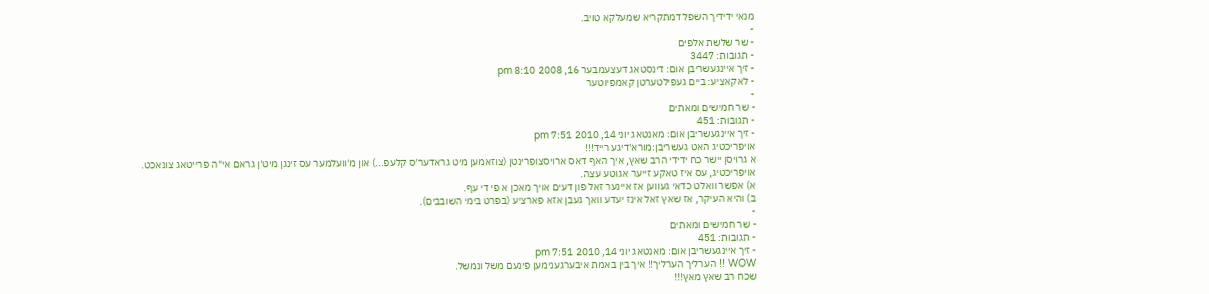מנאי ידידיך השפל דמתקריא שמעלקא טויב.
-
- שר שלשת אלפים
- תגובות: 3447
- זיך איינגעשריבן אום: דינסטאג דעצעמבער 16, 2008 8:10 pm
- לאקאציע: ביים געפילטערטן קאמפיוטער
-
- שר חמישים ומאתים
- תגובות: 451
- זיך איינגעשריבן אום: מאנטאג יוני 14, 2010 7:51 pm
אויפריכטיג האט געשריבן:מורא'דיגע רייד!!!
א גרויסן יישר כח ידידי הרב שאץ, איך האף דאס ארויסצופרינטן (צוזאמען מיט גראדער'ס קלעפ...) און מ'וועלמער עס זינגן מיט'ן גראם אי"ה פרייטאג צונאכט.
אויפריכטיג, עס איז טאקע זייער אגוטע עצה.
א) אפשר וואלט כדאי געווען אז איינער זאל פון דעים אויך מאכן א פי די עף.
ב) והיא העיקר, אז שאץ זאל אינז יעדע וואך געבן אזא פארציע (בפרט בימי השובבים).
-
- שר חמישים ומאתים
- תגובות: 451
- זיך איינגעשריבן אום: מאנטאג יוני 14, 2010 7:51 pm
WOW !! הערליך הערליך!! איך בין באמת איבערגענימען פינעם משל ונמשל.
שכח רב שאץ מאץ!!!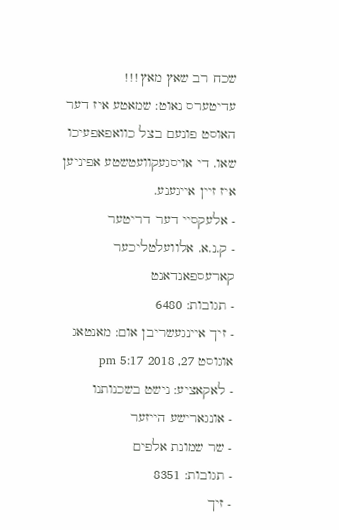שכח רב שאץ מאץ!!!
עדיטערס נאוט: שמאטע איז דער האוסט פונעם בצל כוואפאפעיכו שאו. די אויסגעקוועטשטע אפיניען איז זיין אייגענע.
- אלעקסיי דער דריטער
- ק.נ.א. אלוועלטליכער קארעספאנדאנט
- תגובות: 6480
- זיך איינגעשריבן אום: מאנטאג אוגוסט 27, 2018 5:17 pm
- לאקאציע: נישט בשכנותנו
- אונגארישע הייזער
- שר שמונת אלפים
- תגובות: 8351
- זיך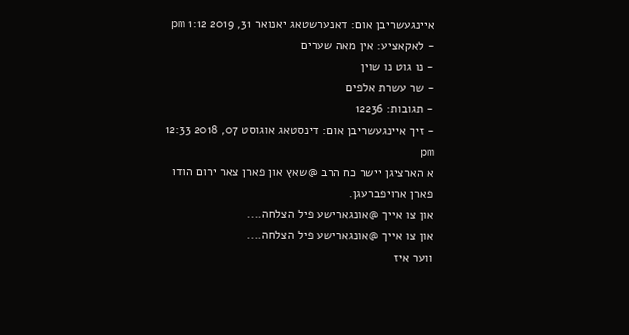איינגעשריבן אום: דאנערשטאג יאנואר 31, 2019 1:12 pm
- לאקאציע: אין מאה שערים
- נו גוט נו שוין
- שר עשרת אלפים
- תגובות: 12236
- זיך איינגעשריבן אום: דינסטאג אוגוסט 07, 2018 12:33 pm
א הארציגן יישר כח הרב @שאץ און פארן צאר ירום הודו פארן ארויפברעגן.
און צו אייך @אונגארישע פיל הצלחה....
און צו אייך @אונגארישע פיל הצלחה....
ווער איז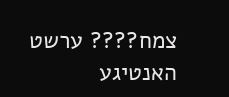צמח???? ערשט האנטיגע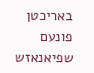באריכטן פונעם שפיאנאזש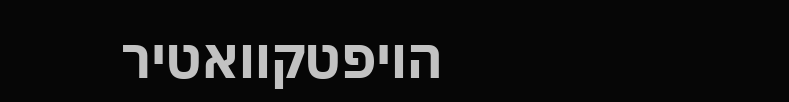הויפטקוואטיר